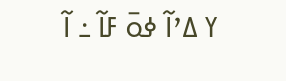ߌ ߡߴߊ߬ ߦߋ߫ ߓߊ߬ ߸ ߊ߬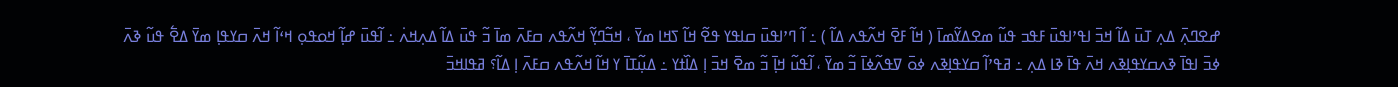ߝߐߣߍ߲߫ ߡߍ߲ ߠߎ߫ ߡߊ߬ ߞߏ߫ ߊߟߴߊߟߎ߫ ߓߟߏ ߟߎ߬ ߘߐߡߌ߬ߘߊ߫ ( ߞߊ߬ ߓߐ߫ ߞߍ߬ߟߍ ߡߊ߬ ) ߸ ߊ߬ ߣߴߊߟߎ߫ ߛߊߟߌ ߟߐ߬ ߞߊ߬ ߖߞߊ ߘߌ߫ ، ߞߏ߬ߣߌ߲߬ ߞߍ߬ߟߍ ߛߓߍ߫ ߘߊ߫ ߏ߬ ߟߎ߫ ߡߊ߬ ߡߍ߲ߞߍ߭ ߸ ߊ߬ߟߎ߫ ߝߊ߲߬ ߞߋߟߋ߲ ߞߵߊ߬ ߞߍ߫ ߛߌߟߊ߲ ߘߌ߫ ߡߐ߱ ߟߎ߬ ߢߍ߫ ߦߏ߫ ߊߟߊ߫ ߢߍߛߌߟߊ߲ߢߍ ߞߍ߫ ߟߊ߫ ߢߊ ߡߍ߲ ߸ ߥߟߴߊ߬ ߛߌߟߊ߲ߢߍ ߦߋ߫ ߜߟߍ߬ߦߊ߫ ߏ߬ ߘߌ߫ ، ߊ߬ߟߎ߬ ߞߊ߲߫ ߏ߬ ߘߐ߫ ߞߏ߫ ߊ߲ ߡߊ߰ߙߌ ߸ ߡߎ߲߬ߠߊ߫ ߌ ߞߊ߬ ߞߍ߬ߟߍ ߛߓߍ߫ ߊ߲ ߡߊ߬؟ ߥߟߊߞߏ߫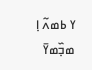ߌ ߕߘߍ߬ ߊ߲ ߘߏ߲߰ߘߌ߫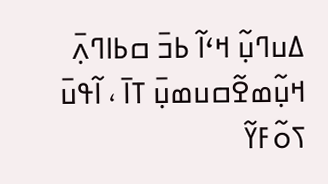ߡߎߣߎ߲߬ ߞߵߊ߬ ߕߏ߫ ߛߕߊߣߍ߲߫ ߞߎ߲߬ߘߐ߬ߛߎߘߎ߲߫ ߠߊ߫ ، ߊ߬ߟߎ߫ ߖߋ߬ߓߌ߬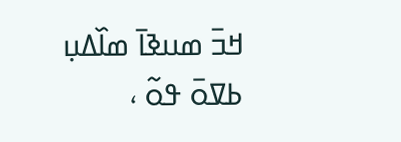ߞߏ߫ ߘߎߢߊ߫ ߘߊ߰ߡߎ߲ ߕߜߋ߫ ߟߋ߬ ،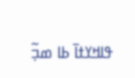ߟߊߞߌߙߊ߫ ߕߊ ߘߏ߲߬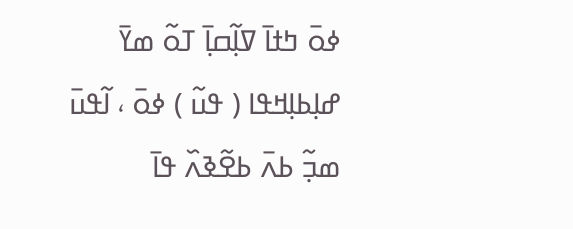ߦߋ߫ ߤߙߊ߫ ߜߊ߲߬ߛߊ߲߫ ߠߋ߬ ߘߌ߫ ߝߊ߲ߕߊ߲ߞߟߊ ( ߟߎ߬ ) ߦߋ߫ ، ߊ߬ߟߎ߫ ߘߏ߲߬ ߕߍ߫ ߕߐ߬ߢߍ߰ ߟߊ߫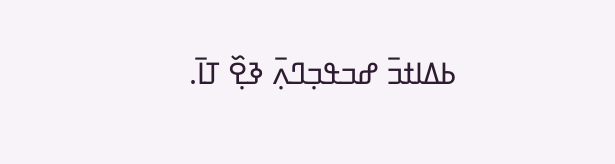ߕߡߊߙߏ߫ ߝߏߟߏ߲ߣߍ߲߫ ߢߐ߲߰ ߠߊ߫.